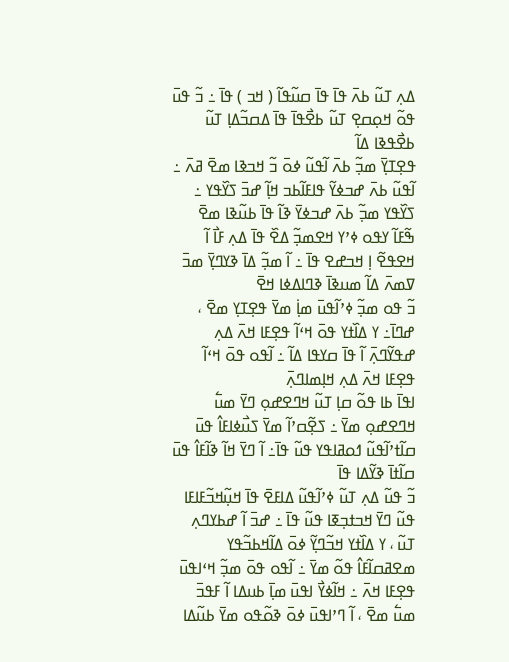ߡߍ߲ ߠߎ߬ ߕߍ߫ ߟߊ߫ ߟߊ߫ ߛߎ߬ߟߊ߬ ( ߞߏ ) ߟߊ߫ ߸ ߏ߬ ߟߎ߫ ߟߋ߬ ߞߋ߲ߛߐ߲ ߠߎ߬ ߕߐ߯ߟߊ߫ ߟߊ߫ ߡߛߏ߬ߡߊ߲ ߠߎ߬ ߕߐ߯ߟߢߊ ߡߊ߬
ߟߐ߲ߠߌ߲߫ ߘߏ߲߬ ߕߍ߫ ߊ߬ߟߎ߬ ߦߋ߫ ߏ߬ ߞߏߢߊ ߘߐ߫ ߥߍ߫ ߸ ߊ߬ߟߎ߬ ߕߍ߫ ߝߏߦߌ߬ ߟߊߓߊ߬ߕߏ ߞߊ߲߬ ߝߏ߫ ߖߌ߰ߟߌ ߸ ߖߌ߰ߟߌ ߘߏ߲߬ ߕߍ߫ ߝߏߦߌ߫ ߢߊ߬ ߟߊ߫ ߕߎ߬ߢߊ ߘߐ߫
ߒ߬ߓߊ߬ ߌߟߋ ߦߴߌ ߞߐߘߏ߲߬ ߡߐ߰ ߟߊ߫ ߡߍ߲ ߓߊ߯ ߊ߬ ߞߐߟߐ߬ ߊ߲ ߞߏߝߐ ߟߊ߫ ߸ ߊ߬ ߘߏ߲߬ ߡߊ߫ ߢߌߣߌ߲߫ ߘߏ߫ ߜߘߍ߫ ߡߊ߬ ߘߎߢߊ߫ ߢߣߊߡߦߊ ߞߐ߫
ߏ߬ ߟߋ ߘߏ߲߬ ߦߴߊ߬ߟߎ߫ ߘߊ߲߭ ߘߌ߫ ߟߐ߲ߠߌ߲ ߘߐ߫ ، ߝߣߊ߫߸ ߌ ߡߊ߰ߙߌ ߟߋ߫ ߞߵߊ߬ ߟߐ߲ߓߊ ߞߍ߫ ߡߍ߲ ߝߟߌ߬ߣߍ߲߫ ߊ߬ ߟߊ߫ ߛߌߟߊ ߡߊ߬ ߸ ߊ߬ߟߋ ߟߋ߫ ߞߵߊ߬ ߟߐ߲ߓߊ ߞߍ߫ ߡߍ߲ ߞߊ߲ߘߊߣߍ߲߫
ߊߟߊ߫ ߕߊ ߟߋ߬ ߛߊ߲ ߠߎ߬ ߞߣߐߝߋ߲ ߣߌ߫ ߘߎ߱ ߞߣߐߝߋ߲ ߘߌ߫ ߸ ߖߐ߲߬ߛߴߊ߬ ߘߌ߫ ߖߎ߯ߦߊߓߊ߮ ߟߎ߫ ߛߊ߬ߙߴߊ߬ߟߎ߬ ߗߋߥߊߟߌ ߟߎ߬ ߟߊ߫߸ ߊ߬ ߣߌ߫ ߞߊ߬ ߢߊ߬ߓߊ߮ ߟߎ߫ ߛߊ߬ߙߊ߫ ߢߌ߬ߡߊ ߟߊ߫
ߏ߬ ߟߎ߬ ߡߍ߲ ߠߎ߬ ߦߴߊ߬ߟߎ߬ ߡߊߓߐ߫ ߟߊ߫ ߞߎ߲߬ߞߏ߬ߓߊߓߊ ߟߎ߬ ߣߌ߫ ߞߏߙߏ߲ߧߊ ߟߎ߬ ߟߊ߫ ߸ ߝߏ߫ ߊ߬ ߝߕߌߣߍ߲ ߠߎ߬ ، ߌ ߡߊ߰ߙߌ ߞߏ߬ߣߌ߲߬ ߦߋ߫ ߡߊ߬ߞߕߏ߬ߟߌ ߘߐߥߛߊ߬ߓߊ߮ ߟߋ߬ ߘߌ߫ ߸ ߊ߬ߟߋ ߟߋ߫ ߘߏ߲߬ ߞߵߊߟߎ߫ ߟߐ߲ߓߊ ߞߍ߫ ߸ ߞߊ߬ߦߌ߯ ߊߟߎ߫ ߘߊ߲߫ ߕߎߡߊ ߊ߬ ߓߟߏ߫ ߘߎ߱ ߘߐ߫ ، ߊ߬ ߣߴߊߟߎ߫ ߦߋ߫ ߢߋ߬ߟߋ ߘߌ߫ ߕߎ߬ߡߊ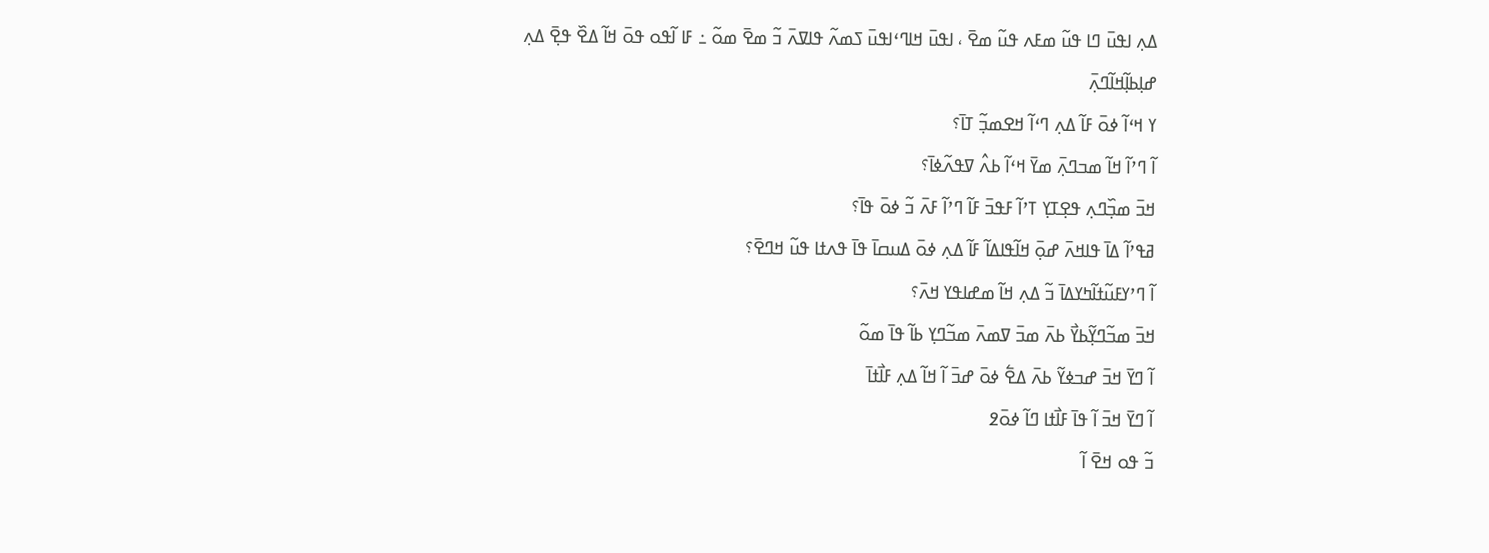ߡߍ߲ ߊߟߎ߫ ߣߊ ߟߎ߬ ߘߓߍ ߟߎ߬ ߘߐ߫ ، ߊߟߎ߫ ߞߊߣߵߊߟߎ߫ ߖߘߍ߬ ߟߊߜߍ߫ ߏ߬ ߘߐ߫ ߘߋ߬ ߸ ߓߊ ߊ߬ߟߋ ߟߋ߫ ߞߊ߬ ߡߐ߰ ߟߐ߲߫ ߡߍ߲ ߝߊ߲ߕߊ߲߬ߞߊ߬ߣߍ߲߫
ߌ ߞߵߊ߬ ߦߋ߫ ߓߊ߬ ߡߍ߲ ߣߵߊ߬ ߞߐߘߏ߲߬ ߠߊ߫؟
ߊ߬ ߣߴߊ߬ ߞߊ߬ ߘߏߣߍ߲߫ ߘߌ߫ ߞߵߊ߬ ߕߍ߮ ߜߟߍ߬ߦߊ߫؟
ߞߏ߫ ߘߏ߲߰ߣߍ߲ ߟߐ߲ߠߌ߲ ߠߴߊ߬ ߓߟߏ߫ ߓߊ߬ ߣߴߊ߬ ߓߍ߫ ߏ߬ ߦߋ߫ ߟߊ߫؟
ߥߟߴߊ߬ ߡߊ߫ ߟߊߞߍ߫ ߝߋ߲߫ ߞߊ߬ߟߊߡߊ߬ ߓߊ߬ ߡߍ߲ ߦߋ߫ ߡߎߛߊ߫ ߟߊ߫ ߟߍߙߊ ߟߎ߬ ߞߣߐ߫؟
ߊ߬ ߣߴߌߓߎ߬ߙߊ߬ߤߌߡߊ߫ ߏ߬ ߡߍ߲ ߞߊ߬ ߘߝߊߟߌ ߞߍ߫؟
ߞߏ߫ ߘߏ߬ߣߌ߲߬ߕߌ߯ ߕߍ߫ ߘߏ߫ ߜߘߍ߫ ߘߏ߬ߣߌ߲ ߕߊ߬ ߟߊ߫ ߘߋ߬
ߊ߬ ߣߌ߫ ߞߏ߫ ߝߏߦߌ߬ ߕߍ߫ ߡߐ߱ ߦߋ߫ ߝߏ߫ ߊ߬ ߞߊ߬ ߡߍ߲ ߓߊ߯ߙߊ߫
ߊ߬ ߣߌ߫ ߞߏ߫ ߊ߬ ߟߊ߫ ߓߊ߯ߙߊ ߣߊ߬ ߦߋ߫߶
ߏ߬ ߟߋ ߞߐ߫ ߊ߬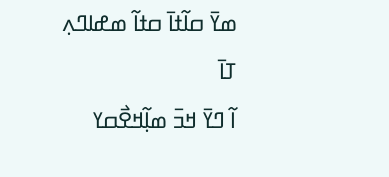ߘߌ߫ ߛߊ߬ߙߊ߫ ߛߙߊ߬ ߘߝߊߣߍ߲ ߠߊ߫
ߊ߬ ߣߌ߫ ߞߏ߫ ߘߊ߲߬ߞߐ߯ߛߌ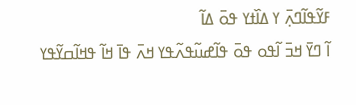ߓߌ߬ߟߊ߬ߣߍ߲߫ ߌ ߡߊ߰ߙߌ ߟߋ߫ ߡߊ߬
ߊ߬ ߣߌ߫ ߞߏ߫ ߊ߬ߟߋ ߟߋ߫ ߟߊ߬ߝߎ߬ߟߍ߬ߟߌ ߞߍ߫ ߟߊ߫ ߞߊ߬ ߟߞߊ߬ߛߌ߬ߟߌ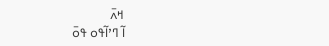ߞߍ߫
ߊ߬ ߣߴߊ߬ߟߋ ߟߋ߫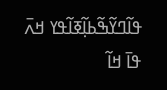ߟߊ߬ߣߌ߬ߒ߬ߕߊ߲߬ߧߊ߬ߟߌ ߞߍ߫ ߟߊ߫ ߞߊ߬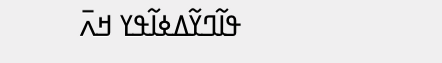ߟߊ߬ߣߌ߬ߡߦߊ߬ߟߌ ߞߍ߫